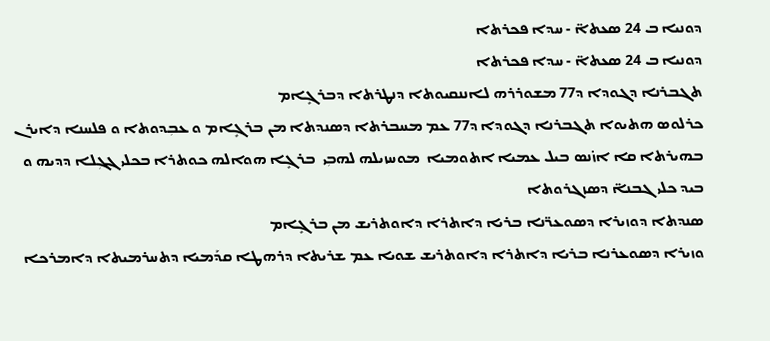ܕܘܢܝܐ ܒ 24 ܣܥܬܐ̈ - ܚܕܐ ܦܟܪܬܐ
ܕܘܢܝܐ ܒ 24 ܣܥܬܐ̈ - ܚܕܐ ܦܟܪܬܐ
ܬܓܒܪܢܐ ܕܓܘܕܐ ܕ77 ܡܫܘܪܪܗ ܠܐܢܢܩܝܘܬܐ ܕܢܛܪܬܐ ܕܒܪܓܻܐܡ
ܟܪܠܘܣ ܗܬܝܘܐ ܬܓܒܪܢܐ ܕܓܘܕܐ ܕ77 ܥܡ ܡܚܒܪܬܐ ܕܣܢܕܬܐ ܡܢ ܒܪܓܻܐܡ ܘ ܥܒܼܕܘܬܐ ܘ ܦܠܚܢܐ ܕܐܝܪܢ ܒܗܝܪܬܐ ܩܐ ܐܙ̇ܢܣ ܒܝܠ ܥܡܝܐ ܐܬܘܡܝܐ  ܡܘܚܙܝܠܗ ܠܗܒܼܝ  ܒܪܓܻܐ ܗܘܐܠܗ ܟܘܬܪܐ ܒܟܠܝ ܓܓܼܠܐ ܕܕܝܗ ܘ ܒܝܕ ܟܠܝ ܓܒܢܐ̈ ܕܣܙܓܪܘܬܐ
ܣܢܕܬܐ ܕܘܙܝܪܐ ܕܣܘܥܪ̈ܢܐ ܒܪܝܐ ܕܐܬܪܐ ܕܐܘܬܪܝܫ ܡܢ ܒܪܓܻܐܡ
ܘܙܝܪܐ ܕܣܘܥܪܢܐ ܒܪܝܐ ܕܐܬܪܐ ܕܐܘܬܪܝܫ ܫܘܝܐ ܥܡ ܫܪܝܬܐ ܕܪܗܛܐ ܩܕܰܡܝܐ ܕܬܚܪܡܝܬܐ ܕܐܡܪܟܐ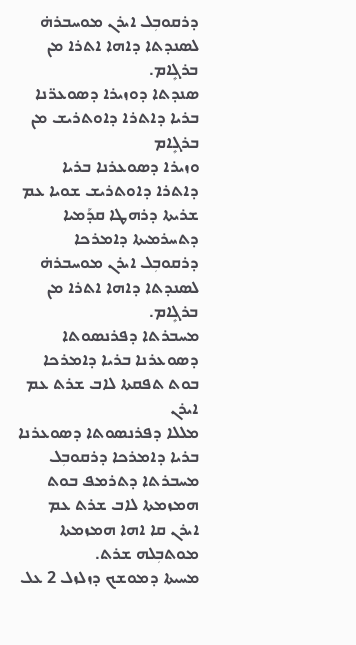ܕܪܩܘܒܼܠ ܐܝܪܢ ܡܘܚܒܪܗ̇ ܠܣܢܕܬܐ ܕܐܗܐ ܐܬܪܐ ܡܢ ܒܪܓܻܐܡ.
ܣܢܕܬܐ ܕܘܙܝܪܐ ܕܣܘܥܪ̈ܢܐ ܒܪܝܐ ܕܐܬܪܐ ܕܐܘܬܪܝܫ ܡܢ ܒܪܓܻܐܡ
ܘܙܝܪܐ ܕܣܘܥܪܢܐ ܒܪܝܐ ܕܐܬܪܐ ܕܐܘܬܪܝܫ ܫܘܝܐ ܥܡ ܫܪܝܬܐ ܕܪܗܛܐ ܩܕܰܡܝܐ ܕܬܚܪܡܝܬܐ ܕܐܡܪܟܐ ܕܪܩܘܒܼܠ ܐܝܪܢ ܡܘܚܒܪܗ̇ ܠܣܢܕܬܐ ܕܐܗܐ ܐܬܪܐ ܡܢ ܒܪܓܻܐܡ.
ܡܚܒܪܬܐ ܕܦܪܢܣܘܬܐ ܕܣܘܥܪܢܐ ܒܪܝܐ ܕܐܡܪܟܐ ܒܘܬ ܬܦܩܬܐ ܠܐܒ ܫܪܬ ܥܡ ܐܝܪܢ
ܡܠܠܐ ܕܦܪܢܣܘܬܐ ܕܣܘܥܪܢܐ ܒܪܝܐ ܕܐܡܪܟܐ ܕܪܩܘܒܼܠ ܡܚܒܪܬܐ ܕܬܪܡܦ ܒܘܬ ܗܡܙܡܬܐ ܠܐܒ ܫܪܬ ܥܡ ܐܝܪܢ ܩܐ ܐܗܐ ܗܡܙܡܬܐ ܡܘܬܒܼܠܗ ܫܪܬ.
ܡܚܝܬܐ ܕܡܘܫܟ ܕܙܠܙܠ 2 ܥܠ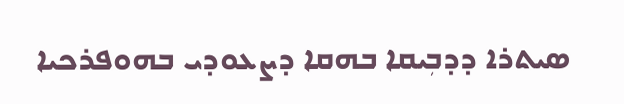ܣܝܬܪܐ ܕܕܒܼܝܩܐ ܒܗܩܐ ܕܨܥܘܕܝ ܒܗܘܦܪܟܝܐ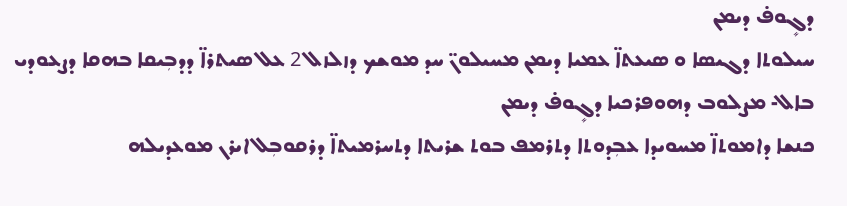ܕܓܻܘܦ̇ ܕܝܡܢ
ܚܝܠܘܬܐ ܕܓܝܣܐ ܘ ܣܝܥܬܐ̈ ܥܡܝܐ ܕܝܡܢ ܡܚܝܠܘܢ̈ ܚܕ ܡܘܫܟ ܕܙܠܙܠ 2 ܥܠ ܣܝܬܪܐ̈ ܕܕܒܼܝܩܐ ܒܗܩܐ ܕܨܥܘܕܝ ܒܐܠ- ܡܨܠܘܒ ܕܗܘܦܪܟܝܐ ܕܓܻܘܦ̇ ܕܝܡܢ
ܟܢܫܐ ܕܐܡܘܬܐ̈ ܡܚܘܝܕܐ ܥܒܼܕܘܬܐ ܕܬܪܡܦ ܒܘܬ ܫܪܝܬܐ ܕܬܚܪܡܝܬܐ̈ ܕܪܩܘܒܼܠ ܐܝܪܢ ܡܘܥܕܝܠܗ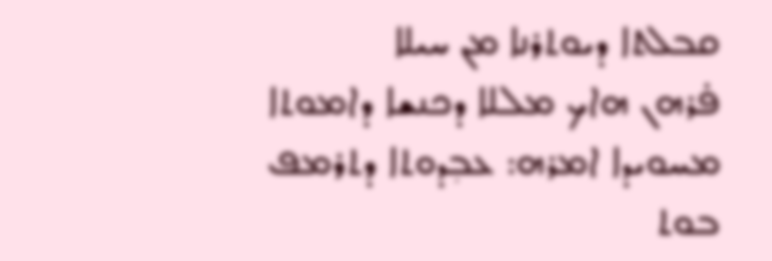ܩܒܠܬܐ ܕܝܘܬܪܢܐ ܡܢ ܚܝܠܐ
ܦ̇ܪܗܢ ܗܐܟ ܡܠܠܐ ܕܟܢܫܐ ܕܐܡܘܬܐ ܡܚܘܝܕܐ ܐܡܪܗ: ܥܒܼܕܘܬܐ ܕܬܪܡܦ ܒܘܬ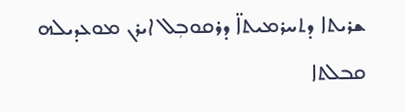ܫܪܝܬܐ ܕܬܚܪܡܝܬܐ̈ ܕܪܩܘܒܼܠ ܐܝܪܢ ܡܘܥܕܝܠܗ ܩܒܠܬܐ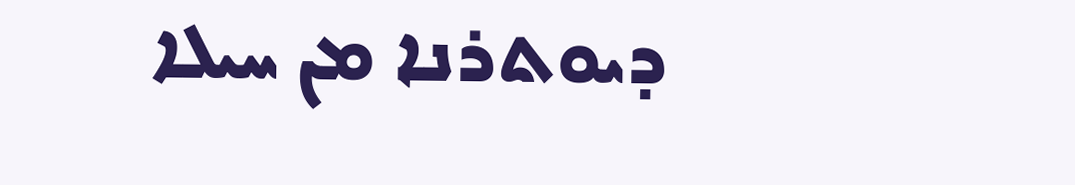ܕܝܘܬܪܢܐ ܡܢ ܚܝܠܐ